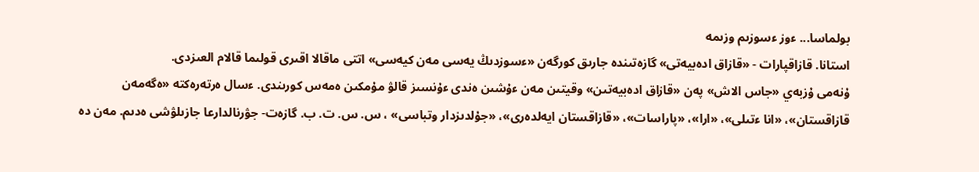بولماسا... ءوز ءسوزىم وزىمە
استانا. قازاقپارات - «قازاق ادەبيەتى» گازەتىندە جارىق كورگەن «ءسوزدىڭ يەسى مەن كيەسى» اتتى ماقالا اقىرى قولىما قالام العىزدى.
ۇنەمى ۇزبەي «جاس الاش» پەن «قازاق ادەبيەتىن» وقيتىن مەن ءۇشىن ەندى ءۇنسىز قالۋ مۇمكىن ەمەس كورىندى. ءسال ەرتەرەكتە «ەگەمەن قازاقستان»، «انا ءتىلى»، «ارا»، «پاراسات»، «قازاقستان ايەلدەرى»، «جۇلدىزدار وتباسى» ، س. س. ت. ب. گازەت- جۋرنالدارعا جازىلۋشى ەدىم. مەن دە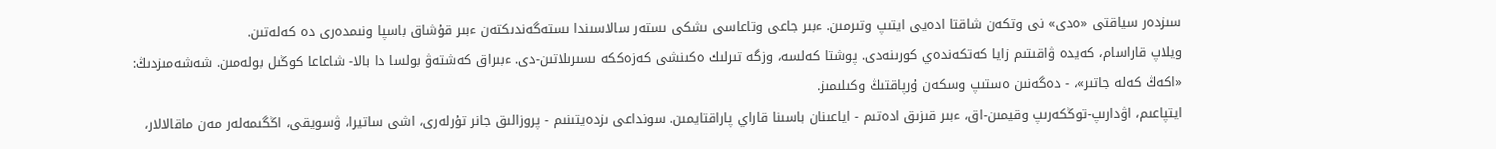سىزدەر سياقتى «ەدى» نى وتكەن شاقتا ادەيى ايتىپ وتىرمىن. ءبىر جاعى وتاعاسى ىشكى ىستەر سالاسىندا ىستەگەندىكتەن ءبىر قۇشاق باسپا ونىمدەرى دە كەلەتىن.
ويلاپ قاراسام، كەيدە ۋاقىتىم زايا كەتكەندەي كورىنەدى. پوشتا كەلسە، وزگە تىرلىك ەكىنشى كەزەككە ىسىرىلاتىن-دى. ءبىراق كەشتەۋ بولسا دا بالا- شاعاعا كوڭىل بولەمىن. شەشەمىزدىڭ: «اكەڭ كەلە جاتىر»، - دەگەنىن ەستىپ وسكەن ۇرپاقتىڭ وكىلىمىز.
ايتپاعىم، اۋدارىپ-توڭكەرىپ وقيمىن-اق، ءبىر قىزىق ادەتىم - اياعىنان باسىنا قاراي پاراقتايمىن. سونداعى ىزدەيتىنىم - پروزالىق جانر تۇرلەرى، اشى ساتيرا، ۋسويقى، اڭگىمەلەر مەن ماقالالار،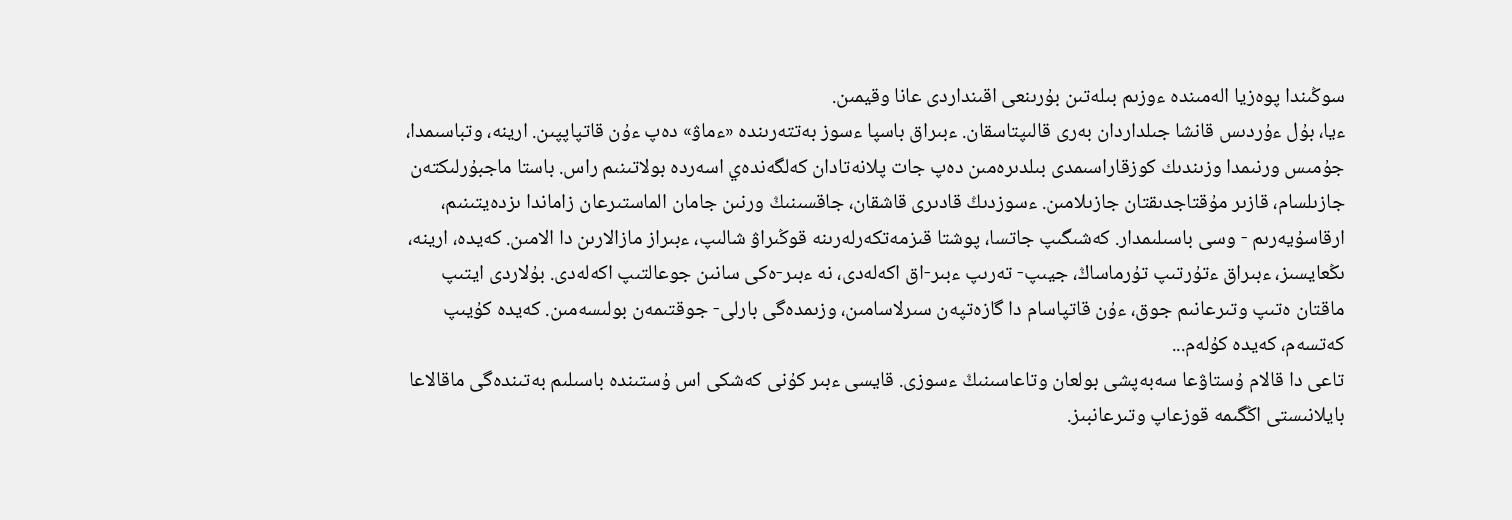سوڭىندا پوەزيا الەمىندە ءوزىم بىلەتىن بۇرىنعى اقىنداردى عانا وقيمىن.
ءيا، بۇل ءۇردىس قانشا جىلداردان بەرى قالىپتاسقان. ءبىراق باسپا ءسوز بەتتەرىندە «ءماۋ» دەپ ءۇن قاتپاپپىن. ارينە، وتباسىمدا، جۇمىس ورنىمدا وزىندىك كوزقاراسىمدى بىلدىرەمىن دەپ جات پلانەتادان كەلگەندەي اسەردە بولاتىنىم راس. باستا ماجبۇرلىكتەن جازىلسام، قازىر مۇقتاجدىقتان جازىلامىن. ءسوزدىڭ قادىرى قاشقان، جاقسىنىڭ ورنىن جامان الماستىرعان زاماندا ىزدەيتىنىم، ارقاسۇيەرىم - وسى باسىلىمدار. كەشىگىپ جاتسا، پوشتا قىزمەتكەرلەرىنە قوڭىراۋ شالىپ، ءبىراز مازالارىن دا الامىن. كەيدە، ارينە، ىڭعايسىز، ءبىراق ءتۇرتىپ تۇرماساڭ، جيىپ- تەرىپ ءبىر-اق اكەلەدى، نە ءبىر-ەكى سانىن جوعالتىپ اكەلەدى. بۇلاردى ايتىپ ماقتان ەتىپ وتىرعانىم جوق، ءۇن قاتپاسام دا گازەتپەن سىرلاسامىن، وزىمدەگى بارلى- جوقتىمەن بولىسەمىن. كەيدە كۇيىپ كەتسەم، كەيدە كۇلەم...
تاعى دا قالام ۇستاۋعا سەبەپشى بولعان وتاعاسىنىڭ ءسوزى. قايسى ءبىر كۇنى كەشكى اس ۇستىندە باسىلىم بەتىندەگى ماقالاعا بايلانىستى اڭگىمە قوزعاپ وتىرعانبىز.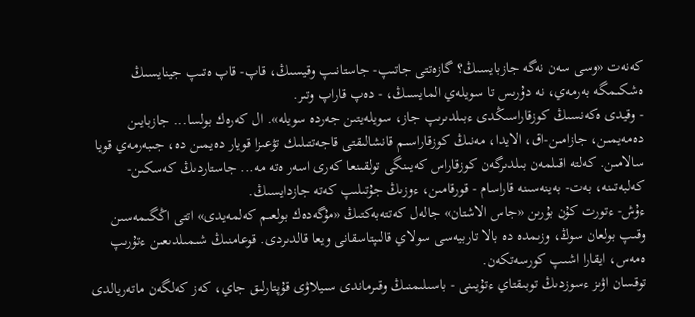كەنەت «وسى سەن نەگە جازبايسىڭ؟ گازەتتى جاتىپ- جاستانىپ وقيسىڭ، قاپ- قاپ ەتىپ جينايسىڭ ەشكىمگە بەرمەي، نە دۇرىس تا سويلەي المايسىڭ، - دەپ قاراپ وتىر.
- وقيدى ەكەنسىڭ كوزقاراسىڭدى ءبىلدىرىپ جاز، سويلەيتىن جەردە سويلە». ال كەرەك بولسا... جازبايىن دەمەيمىن، جازامىن-اق، الايدا، مەنىڭ كوزقاراسىم قانشالىقتى قاجەتتىلىك تۋعىزا قويار دەيمىن دە، جىبەرمەي قويا سالامىن. كەلتە اقىلمەن بىلدىرگەن كوزقاراس كەيىنگى تولقىنعا كەرى اسەر ەتە مە... جاستاردىڭ كەسكىن- كەلبەتىنە، بەت- بەينەسىنە قاراسام - قورقامىن، ءوزىڭ جۇتىلىپ كەتە جازدايسىڭ.
ءۇش- ءتورت كۇن بۇرىن «جاس الاشتان» جالەل كەتتەبەكتىڭ «مۇگەدەك بولعىم كەلمەيدى» اتتى اڭگىمەسىن وقىپ بولعان سوڭ، وزىمدە دە بالا تاربيەسى سولاي قالىپتاسقانى ويعا قالدىردى. قوعامنىڭ شىمىلدىعىن ءتۇرىپ ەمەس، ايقارا اشىپ كورسەتكەن.
توقسان اۋىز ءسوزدىڭ توبىقتاي ءتۇيىنى - باسىلىمنىڭ وقىرماندى سىيلاۋى قۇپتارلىق جاي، كەز كەلگەن ماتەريالدى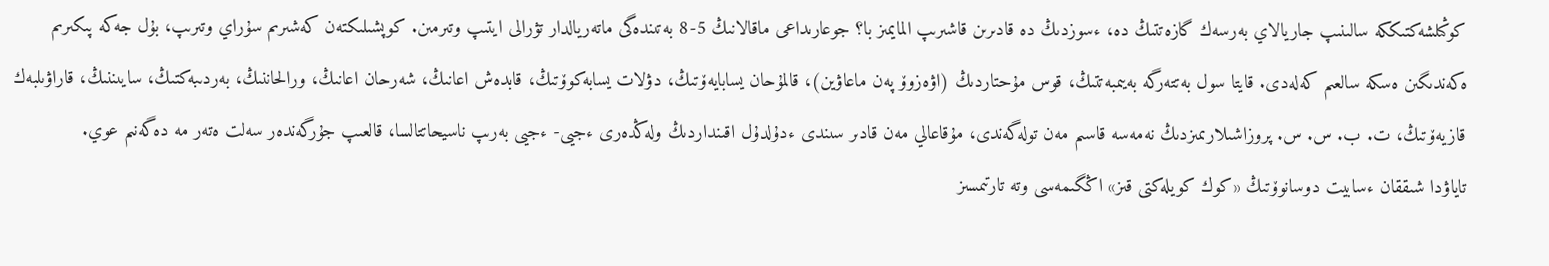كوڭىلشەكتىككە سالىنىپ جاريالاي بەرسەك گازەتتىڭ دە، ءسوزدىڭ دە قادىرىن قاشىرىپ المايمىز با؟ جوعارىداعى ماقالانىڭ 5-8 بەتىندەگى ماتەريالدار تۋرالى ايتىپ وتىرمىن. كوپشىلىكتەن كەشىرىم سۇراي وتىرىپ، بۇل جەكە پىكىرىم ەكەندىگىن ەسكە سالعىم كەلەدى. قايتا سول بەتتەرگە بەيىمبەتتىڭ، قوس مۇحتاردىڭ (اۋەزوۆ پەن ماعاۋين)، قالمۇحان يسابايەۆتىڭ، دۋلات يسابەكوۆتىڭ، قابدەش اعانىڭ، شەرحان اعانىڭ، ورالحاننىڭ، بەردىبەكتىڭ، سايىننىڭ، قاراۋىلبەك قازيەۆتىڭ، ت. ب. س. س. پروزاشىلارىمىزدىڭ نەمەسە قاسىم مەن تولەگەندى، مۇقاعالي مەن قادىر سىندى ءدۇلدۇل اقىنداردىڭ ولەڭدەرى ءجيى- ءجيى بەرىپ ناسيحاتتالسا، قالعىپ جۇرگەندەر سەلت ەتەر مە دەگەنىم عوي.
تاياۋدا شىققان ءسابيت دوسانوۆتىڭ «كوك كويلەكتى قىز» اڭگىمەسى وتە تارتىمسىز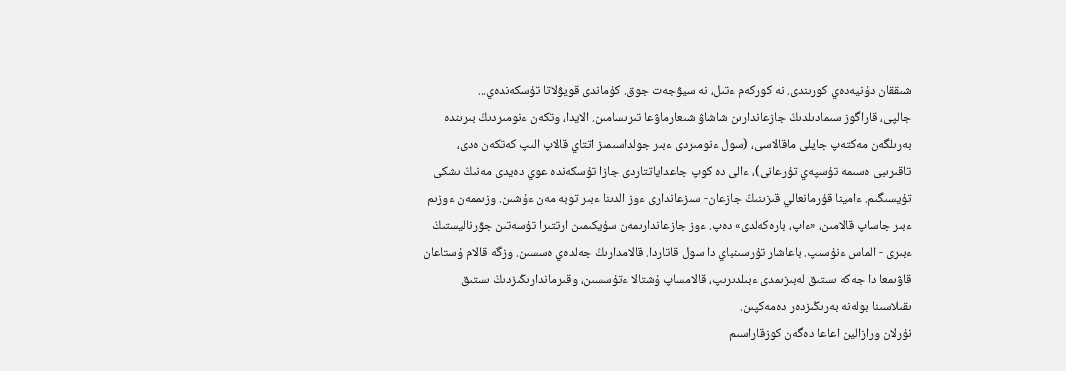شىققان دۇنيەدەي كورىندى. نە كوركەم ءتىل، نە سيۋجەت جوق. كۇماندى قويۋلاتا تۇسكەندەي...
جالپى، قاراگوز سىمادىلدىڭ جازعاندارىن شاشاۋ شىعارماۋعا تىرىسامىن. الايدا، وتكەن ءنومىردىڭ بىرىندە بەرىلگەن مەكتەپ جايلى ماقالاسى، (سول ءنومىردى ءبىر جولداسىمىز اتتاي قالاپ الىپ كەتكەن ەدى، تاقىرىبى ەسىمە تۇسپەي تۇرعانى)، ءالى دە كوپ جاعداياتتاردى جازا تۇسكەندە عوي دەيدى مەنىڭ ىشكى تۇيسىگىم. ءامينا قۇرمانعالي قىزىنىڭ جازعان- سىزعاندارى ءوز الدىنا ءبىر توبە مەن ءۇشىن. وزىممەن ءوزىم ءبىر جاساپ قالامىن، «ءاپ، بارەكەلدى» دەپ. ءوز جازعاندارىمەن سۇيكىمىن ارتتىرا تۇسەتىن جۋرناليستىڭ ءبىرى - الماس ءنۇسىپ. باعاشار تۇرسىنباي دا سول قاتاردا. قالامدارىڭ جەلدەي ەسسىن. وزگە قالام ۇستاعان قاۋىمعا دا جەكە ىستىق لەبىزىمدى ءبىلدىرىپ، قالامساپ ۇشتالا ءتۇسسىن، وقىرماندارىڭىزدىڭ ىستىق ىقىلاسىنا بولەنە بەرىڭىزدەر دەمەكپىن.
نۇرلان ورازالين اعاعا دەگەن كوزقاراسىم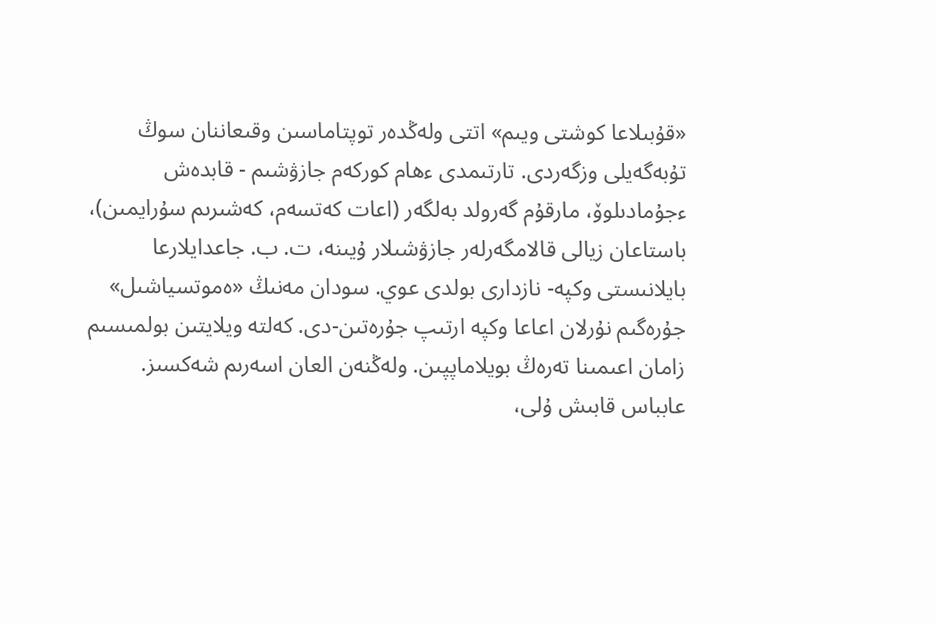«قۇبىلاعا كوشتى ويىم» اتتى ولەڭدەر توپتاماسىن وقىعاننان سوڭ تۇبەگەيلى وزگەردى. تارتىمدى ءھام كوركەم جازۋشىم - قابدەش ءجۇمادىلوۆ، مارقۇم گەرولد بەلگەر (اعات كەتسەم، كەشىرىم سۇرايمىن)، باستاعان زيالى قالامگەرلەر جازۋشىلار ۇيىنە، ت. ب. جاعدايلارعا بايلانىستى وكپە- نازدارى بولدى عوي. سودان مەنىڭ «ەموتسياشىل» جۇرەگىم نۇرلان اعاعا وكپە ارتىپ جۇرەتىن-دى. كەلتە ويلايتىن بولمىسىم زامان اعىمىنا تەرەڭ بويلاماپپىن. ولەڭنەن العان اسەرىم شەكسىز.
عابباس قابىش ۇلى،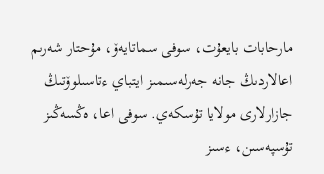مارحابات بايعۇت، سوفى سماتايەۆ، مۇحتار شەرىم اعالاردىڭ جانە جەرلەسىمىز ايتباي ءتاسىلوۆتىڭ جازارلارى مولايا تۇسكەي. سوفى اعا، ەڭسەڭىز تۇسپەسىن، ءسىز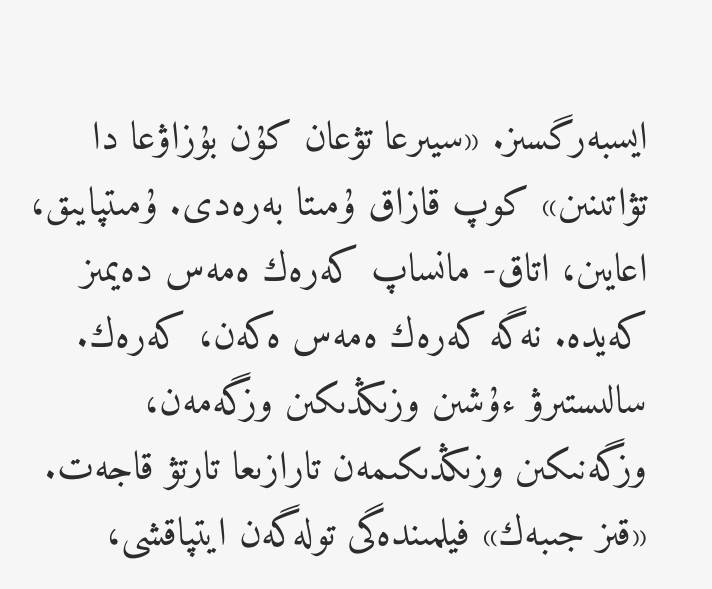ايسبەرگسىز. «سيىرعا تۋعان كۇن بۇزاۋعا دا تۋاتىنىن» كوپ قازاق ۇمىتا بەرەدى. ۇمىتپايىق، اعايىن، اتاق- مانساپ كەرەك ەمەس دەيمىز كەيدە. نەگە كەرەك ەمەس ەكەن، كەرەك.
سالىستىرۋ ءۇشىن وزىڭدىكىن وزگەمەن، وزگەنىكىن وزىڭدىكىمەن تارازىعا تارتۋ قاجەت. «قىز جىبەك» فيلمىندەگى تولەگەن ايتپاقشى،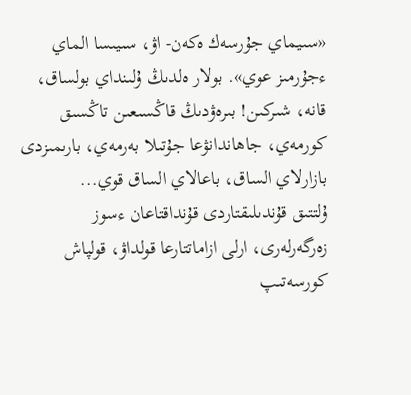«سىيماي جۇرسەك ەكەن- اۋ، سىيىسا الماي ءجۇرمىز عوي». بولار ەلدىڭ ۇلىنداي بولساق، قانە، شىركىن! بىرەۋدىڭ قاڭسىعىن تاڭسىق كورمەي، جاھاندانۋعا جۇتىلا بەرمەي، بارىمىزدى بازارلاي الساق، باعالاي الساق قوي...
ۇلتتىق قۇندىلىقتاردى قۇنداقتاعان ءسوز زەرگەرلەرى، ارلى ازاماتتارعا قولداۋ، قولپاش كورسەتىپ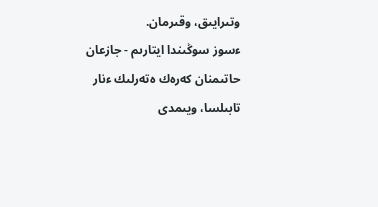وتىرايىق، وقىرمان.
ءسوز سوڭىندا ايتارىم - جازعان حاتىمنان كەرەك ەتەرلىك ءنار تابىلسا، ويىمدى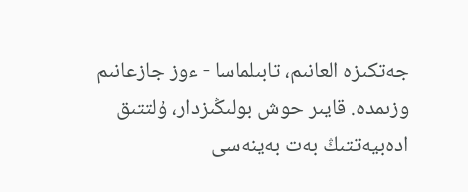جەتكىزە العانىم، تابىلماسا - ءوز جازعانىم وزىمدە. قايىر حوش بولىڭىزدار، ۇلتتىق ادەبيەتتىڭ بەت بەينەسى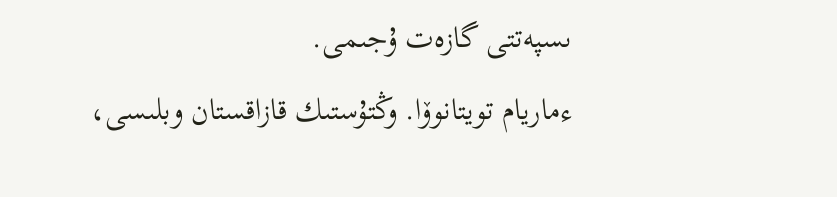ىسپەتتى گازەت ۇجىمى.
ءماريام تويتانوۆا. وڭتۇستىك قازاقستان وبلىسى،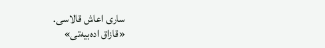سارى اعاش قالاسى.
«قازاق ادەبيەتى»